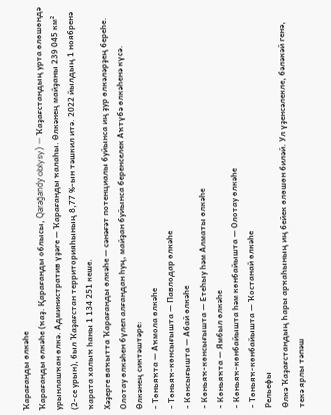Ҡарағанды өлкәһе
Ҡарағанды өлкәһе (ҡаҙ. Қарағанды облысы, Qarağandy oblysy) — Ҡаҙағстандың урта өлөшөндә урынлашҡан өлкә. Административ үҙәге — Ҡарағанды ҡалаһы. Өлкәнең майҙаны 239 045 км² (2-се урын), был Ҡаҙағстан территорияһының 8,77 %-ын тәшкил итә. 2022 йылдың 1 ноябренә ҡарата халыҡ һаны 1 134 251 кеше.
Хәҙерге ваҡытта Ҡарағанды өлкәһе — сәнәғәт потенциалы буйынса иң ҙур өлкәләрҙең береһе. Олотау өлкәһен бүлеп алғандан һуң, майҙан буйынса беренселек Аҡтүбә өлкәһенә күсә.
Өлкәнең сиктәштәре:
- Төньяҡта — Аҡмола өлкәһе
- Төньяҡ-көнсығышта — Павлодар өлкәһе
- Көнсығышта — Абай өлкәһе
- Көньяҡ-көнсығышта — Етеһыу һәм Алматы өлкәһе
- Көньяҡта — Ямбыл өлкәһе
- Көньяҡ-көнбайышта һәм көнбайышта — Олотау өлкәһе
- Төньяҡ-көнбайышта — Ҡостанай өлкәһе
Рельефы
Өлкә Ҡаҙағстандың Һары арҡаһының иң бейек өлөшөн биләй. Ул үҙенсәлекле, бәләкәй генә, текә ярлы тәпәш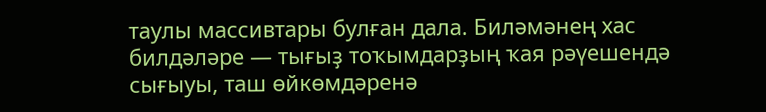таулы массивтары булған дала. Биләмәнең хас билдәләре — тығыҙ тоҡымдарҙың ҡая рәүешендә сығыуы, таш өйкөмдәренә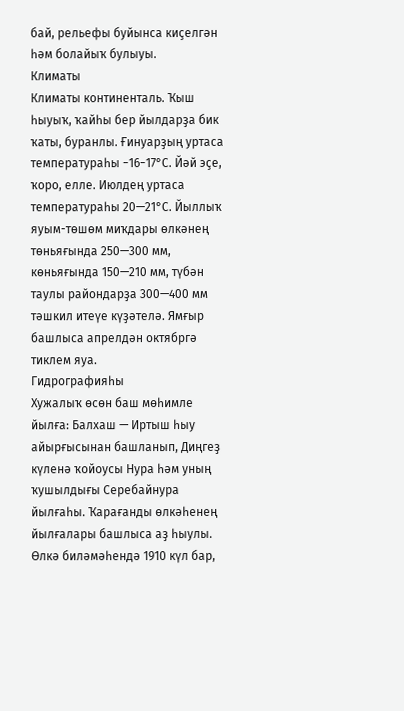бай, рельефы буйынса киҫелгән һәм болайыҡ булыуы.
Климаты
Климаты континенталь. Ҡыш һыуыҡ, ҡайһы бер йылдарҙа бик ҡаты, буранлы. Ғинуарҙың уртаса температураһы −16−17°С. Йәй эҫе, ҡоро, елле. Июлдең уртаса температураһы 20—21°С. Йыллыҡ яуым-төшөм миҡдары өлкәнең төньяғында 250—300 мм, көньяғында 150—210 мм, түбән таулы райондарҙа 300—400 мм тәшкил итеүе күҙәтелә. Ямғыр башлыса апрелдән октябргә тиклем яуа.
Гидрографияһы
Хужалыҡ өсөн баш мөһимле йылға: Балхаш — Иртыш һыу айырғысынан башланып, Диңгеҙ күленә ҡойоусы Нура һәм уның ҡушылдығы Серебайнура йылғаһы. Ҡарағанды өлкәһенең йылғалары башлыса аҙ һыулы.
Өлкә биләмәһендә 1910 күл бар,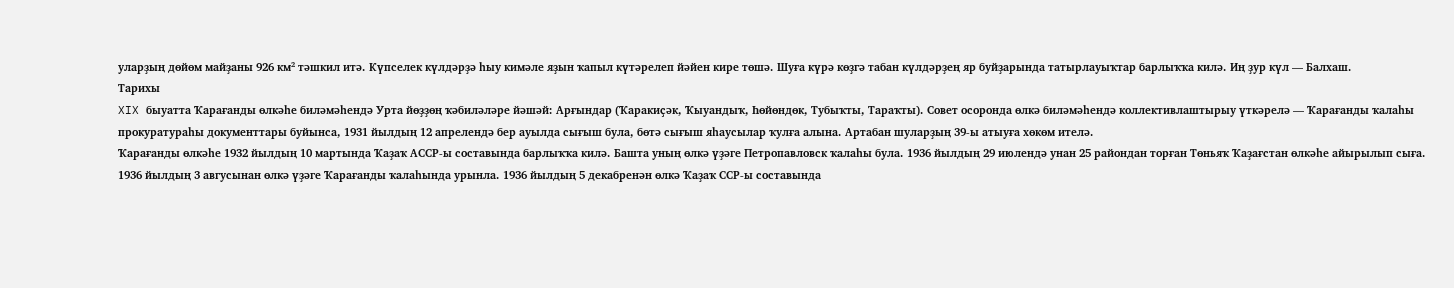уларҙың дөйөм майҙаны 926 км² тәшкил итә. Күпселек күлдәрҙә һыу кимәле яҙын ҡапыл күтәрелеп йәйен кире төшә. Шуға күрә көҙгә табан күлдәрҙең яр буйҙарында татырлауыҡтар барлыҡҡа килә. Иң ҙур күл — Балхаш.
Тарихы
XIX быуатта Ҡарағанды өлкәһе биләмәһендә Урта йөҙҙөң ҡәбиләләре йәшәй: Арғындар (Ҡаракиҫәк, Ҡыуандыҡ, Һөйөндөк, Тубыҡты, Тараҡты). Совет осоронда өлкә биләмәһендә коллективлаштырыу үткәрелә — Ҡарағанды ҡалаһы прокуратураһы документтары буйынса, 1931 йылдың 12 апрелендә бер ауылда сығыш була, бөтә сығыш яһаусылар ҡулға алына. Артабан шуларҙың 39-ы атыуға хөкөм ителә.
Ҡарағанды өлкәһе 1932 йылдың 10 мартында Ҡаҙаҡ АССР-ы составында барлыҡҡа килә. Башта уның өлкә үҙәге Петропавловск ҡалаһы була. 1936 йылдың 29 июлендә унан 25 райондан торған Төньяҡ Ҡаҙағстан өлкәһе айырылып сыға. 1936 йылдың 3 авгусынан өлкә үҙәге Ҡарағанды ҡалаһында урынла. 1936 йылдың 5 декабренән өлкә Ҡаҙаҡ ССР-ы составында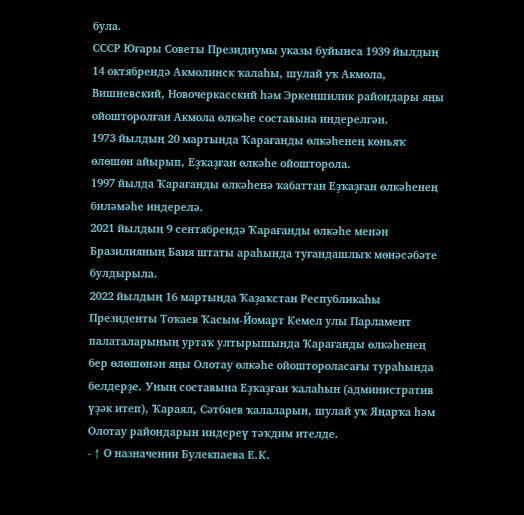була.
СССР Юғары Советы Президиумы указы буйынса 1939 йылдың 14 октябрендә Акмолинск ҡалаһы, шулай уҡ Акмола, Вишневский, Новочеркасский һәм Эркеншилик райондары яңы ойошторолған Акмола өлкәһе составына индерелгән.
1973 йылдың 20 мартында Ҡарағанды өлкәһенең көньяҡ өлөшөн айырып, Еҙҡаҙған өлкәһе ойошторола.
1997 йылда Ҡарағанды өлкәһенә ҡабаттан Еҙҡаҙған өлкәһенең биләмәһе индерелә.
2021 йылдың 9 сентябрендә Ҡарағанды өлкәһе менән Бразилияның Баия штаты араһында туғандашлыҡ мөнәсәбәте булдырыла.
2022 йылдың 16 мартында Ҡаҙаҡстан Республикаһы Президенты Тоҡаев Ҡасым-Йомарт Кемел улы Парламент палаталарының уртаҡ ултырышында Ҡарағанды өлкәһенең бер өлөшөнән яңы Олотау өлкәһе ойоштороласағы тураһында белдерҙе. Уның составына Еҙҡаҙған ҡалаһын (административ үҙәк итеп), Ҡараял, Сәтбаев ҡалаларын, шулай уҡ Яңарҡа һәм Олотау райондарын индереү тәҡдим ителде.
- ↑ О назначении Булекпаева Е.К.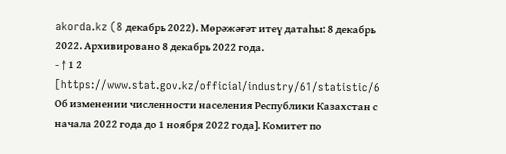akorda.kz (8 декабрь 2022). Мөрәжәғәт итеү датаһы: 8 декабрь 2022. Архивировано 8 декабрь 2022 года.
- ↑ 1 2 [https://www.stat.gov.kz/official/industry/61/statistic/6 Об изменении численности населения Республики Казахстан с начала 2022 года до 1 ноября 2022 года]. Комитет по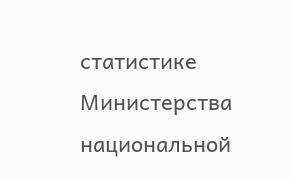статистике Министерства национальной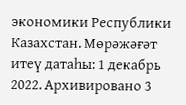экономики Республики Казахстан. Мөрәжәғәт итеү датаһы: 1 декабрь 2022. Архивировано 3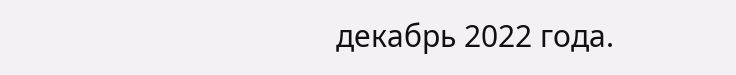декабрь 2022 года.